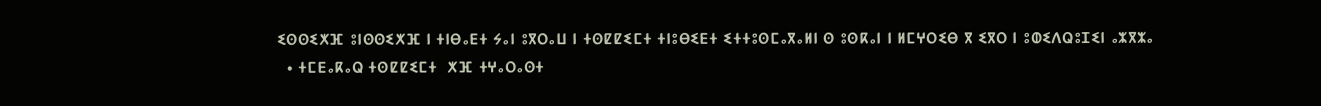ⵉⵙⵙⵉⵅⴼ ⵓⵏⵙⵙⵉⵅⴼ ⵏ ⵜⵏⴱⴰⴹⵜ ⵢⴰⵏ ⵓⴳⵔⴰⵡ ⵏ ⵜⵙⵇⵇⵉⵎⵜ ⵜⵏⵓⴱⵉⴹⵜ ⵉⵜⵜⵓⵙⵎⴰⴳⴰⵍⵏ ⵙ ⵓⵙⴽⴰⵏ ⵏ ⵍⵎⵖⵔⵉⴱ ⴳ ⵉⴳⵔ ⵏ ⵓⵀⵉⴷⵕⵓⵊⵉⵏ ⴰⵣⴳⵣⴰ
  • ⵜⵎⴹⴰⴽⴰⵕ ⵜⵙⵇⵇⵉⵎⵜ  ⵅⴼ ⵜⵖⴰⵔⴰⵙⵜ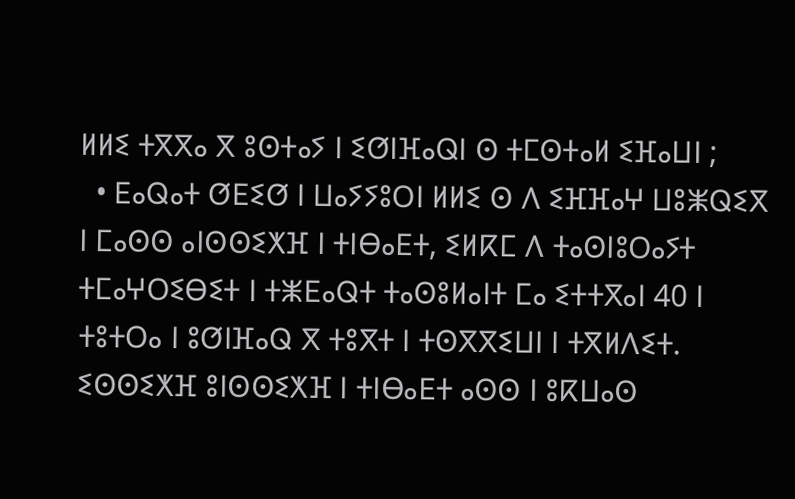ⵍⵍⵉ ⵜⴳⴳⴰ ⴳ ⵓⵙⵜⴰⵢ ⵏ ⵉⵚⵏⴼⴰⵕⵏ ⵙ ⵜⵎⵙⵜⴰⵍ ⵉⴼⴰⵡⵏ ;
  • ⴹⴰⵕⴰⵜ ⵚⴹⵉⵚ ⵏ ⵡⴰⵢⵢⵓⵔⵏ ⵍⵍⵉ ⵙ ⴷ ⵉⴼⴼⴰⵖ ⵡⵓⵥⵕⵉⴳ ⵏ ⵎⴰⵙⵙ ⴰⵏⵙⵙⵉⵅⴼ ⵏ ⵜⵏⴱⴰⴹⵜ, ⵉⵍⴽⵎ ⴷ ⵜⴰⵙⵏⵓⵔⴰⵢⵜ ⵜⵎⴰⵖⵔⵉⴱⵉⵜ ⵏ ⵜⵥⴹⴰⵕⵜ ⵜⴰⵙⵓⵍⴰⵏⵜ ⵎⴰ ⵉⵜⵜⴳⴰⵏ 40 ⵏ ⵜⵓⵜⵔⴰ ⵏ ⵓⵚⵏⴼⴰⵕ ⴳ ⵜⵓⴳⵜ ⵏ ⵜⵙⴳⴳⵉⵡⵏ ⵏ ⵜⴳⵍⴷⵉⵜ.
ⵉⵙⵙⵉⵅⴼ ⵓⵏⵙⵙⵉⵅⴼ ⵏ ⵜⵏⴱⴰⴹⵜ ⴰⵙⵙ ⵏ ⵓⴽⵡⴰⵙ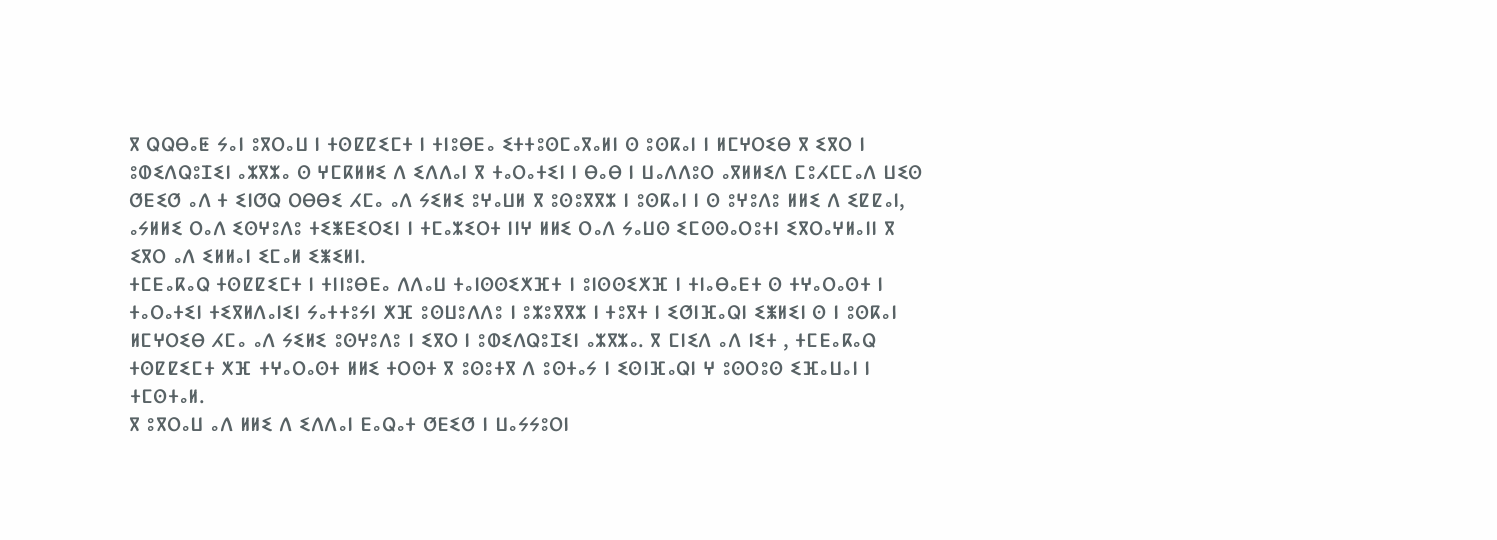ⴳ ⵕⵕⴱⴰⵟ ⵢⴰⵏ ⵓⴳⵔⴰⵡ ⵏ ⵜⵙⵇⵇⵉⵎⵜ ⵏ ⵜⵏⵓⴱⴹⴰ ⵉⵜⵜⵓⵙⵎⴰⴳⴰⵍⵏ ⵙ ⵓⵙⴽⴰⵏ ⵏ ⵍⵎⵖⵔⵉⴱ ⴳ ⵉⴳⵔ ⵏ ⵓⵀⵉⴷⵕⵓⵊⵉⵏ ⴰⵣⴳⵣⴰ ⵙ ⵖⵎⴽⵍⵍⵉ ⴷ ⵉⴷⴷⴰⵏ ⴳ ⵜⴰⵔⴰⵜⵉⵏ ⵏ ⴱⴰⴱ ⵏ ⵡⴰⴷⴷⵓⵔ ⴰⴳⵍⵍⵉⴷ ⵎⵓⵃⵎⵎⴰⴷ ⵡⵉⵙ ⵚⴹⵉⵚ ⴰⴷ ⵜ ⵉⵏⵚⵕ ⵔⴱⴱⵉ ⵃⵎⴰ ⴰⴷ ⵢⵉⵍⵉ ⵓⵖⴰⵡⵍ ⴳ ⵓⵙⵓⴳⴳⵣ ⵏ ⵓⵙⴽⴰⵏ ⵏ ⵙ ⵓⵖⵓⴷⵓ ⵍⵍⵉ ⴷ ⵉⵇⵇⴰⵏ, ⴰⵢⵍⵍⵉ ⵔⴰⴷ ⵉⵙⵖⵓⴷⵓ ⵜⵉⵥⴹⵉⵔⵉⵏ ⵏ ⵜⵎⴰⵣⵉⵔⵜ ⵏⵏⵖ ⵍⵍⵉ ⵔⴰⴷ ⵢⴰⵡⵙ ⵉⵎⵙⵙⴰⵔⵓⵜⵏ ⵉⴳⵔⴰⵖⵍⴰⵏⵏ ⴳ ⵉⴳⵔ ⴰⴷ ⵉⵍⵍⴰⵏ ⵉⵎⴰⵍ ⵉⵥⵉⵍⵏ.
ⵜⵎⴹⴰⴽⴰⵕ ⵜⵙⵇⵇⵉⵎⵜ ⵏ ⵜⵏⵏⵓⴱⴹⴰ ⴷⴷⴰⵡ ⵜⴰⵏⵙⵙⵉⵅⴼⵜ ⵏ ⵓⵏⵙⵙⵉⵅⴼ ⵏ ⵜⵏⴰⴱⴰⴹⵜ ⵙ ⵜⵖⴰⵔⴰⵙⵜ ⵏ ⵜⴰⵔⴰⵜⵉⵏ ⵜⵉⴳⵍⴷⴰⵏⵉⵏ ⵢⴰⵜⵜⵓⵢⵏ ⵅⴼ ⵓⵙⵡⵓⴷⴷⵓ ⵏ ⵓⵣⵓⴳⴳⵣ ⵏ ⵜⵓⴳⵜ ⵏ ⵉⵚⵏⴼⴰⵕⵏ ⵉⵥⵍⵉⵏ ⵙ ⵏ ⵓⵙⴽⴰⵏ ⵍⵎⵖⵔⵉⴱ ⵃⵎⴰ ⴰⴷ ⵢⵉⵍⵉ ⵓⵙⵖⵓⴷⵓ ⵏ ⵉⴳⵔ ⵏ ⵓⵀⵉⴷⵕⵓⵊⵉⵏ ⴰⵣⴳⵣⴰ. ⴳ ⵎⵏⵉⴷ ⴰⴷ ⵏⵉⵜ , ⵜⵎⴹⴰⴽⴰⵕ ⵜⵙⵇⵇⵉⵎⵜ ⵅⴼ ⵜⵖⴰⵔⴰⵙⵜ ⵍⵍⵉ ⵜⵔⵙⵜ ⴳ ⵓⵙⵓⵜⴳ ⴷ ⵓⵙⵜⴰⵢ ⵏ ⵉⵙⵏⴼⴰⵕⵏ ⵖ ⵓⵙⵔⵓⵙ ⵉⴼⴰⵡⴰⵏ ⵏ ⵜⵎⵙⵜⴰⵍ.
ⴳ ⵓⴳⵔⴰⵡ ⴰⴷ ⵍⵍⵉ ⴷ ⵉⴷⴷⴰⵏ ⴹⴰⵕⴰⵜ ⵚⴹⵉⵚ ⵏ ⵡⴰⵢⵢⵓⵔⵏ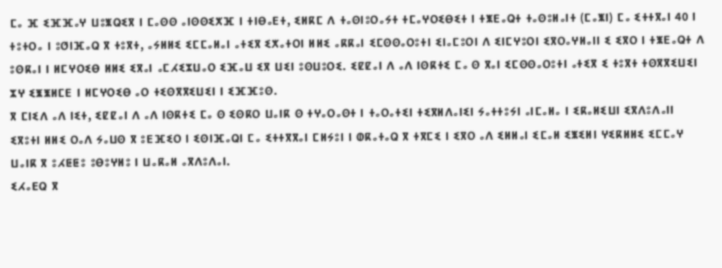ⵎⴰ ⴼ ⵉⴼⴼⴰⵖ ⵡⵓⵥⵕⵉⴳ ⵏ ⵎⴰⵙⵙ ⴰⵏⵙⵙⵉⵅⴼ ⵏ ⵜⵏⴱⴰⴹⵜ, ⵉⵍⴽⵎ ⴷ ⵜⴰⵙⵏⵓⵔⴰⵢⵜ ⵜⵎⴰⵖⵔⵉⴱⵉⵜ ⵏ ⵜⵥⴹⴰⵕⵜ ⵜⴰⵙⵓⵍⴰⵏⵜ (ⵎⴰⵥⵏ) ⵎⴰ ⵉⵜⵜⴳⴰⵏ 40 ⵏ ⵜⵓⵜⵔⴰ ⵏ ⵓⵚⵏⴼⴰⵕ ⴳ ⵜⵓⴳⵜ, ⴰⵢⵍⵍⵉ ⵉⵎⵎⴰⵍⴰⵏ ⴰⵜⵉⴳ ⵉⵅⴰⵜⵔⵏ ⵍⵍⵉ ⴰⴽⴽⴰⵏ ⵉⵎⵙⵙⴰⵔⵓⵜⵏ ⵉⵏⴰⵎⵓⵔⵏ ⴷ ⵉⵏⵎⵖⵓⵔⵏ ⵉⴳⵔⴰⵖⵍⴰⵏⵏ ⵉ ⵉⴳⵔ ⵏ ⵜⵥⴹⴰⵕⵜ ⴷ ⵓⵙⴽⴰⵏ ⵏ ⵍⵎⵖⵔⵉⴱ ⵍⵍⵉ ⵉⴳⴰⵏ ⴰⵎⵃⵉⵣⵡⴰⵔ ⵉⴼⴰⵡ ⵉⴳ ⵡⵉⵏ ⵓⵙⵡⵓⵔⵉ. ⵉⵇⵇⴰⵏ ⴷ ⴰⴷ ⵏⵙⴽⵜⵉ ⵎⴰ ⵙ ⴳⴰⵏ ⵉⵎⵙⵙⴰⵔⵓⵜⵏ ⴰⵜⵉⴳ ⵉ ⵜⵓⴳⵜ ⵜⵙⴳⴳⵉⵡⵉⵏ ⵣⵖ ⵉⵥⵥⵍⵎⴹ ⵏ ⵍⵎⵖⵔⵉⴱ ⴰⵔ ⵜⵉⵙⴳⴳⵉⵡⵉⵏ ⵏ ⵉⴼⴼⵓⵙ.
ⴳ ⵎⵏⵉⴷ ⴰⴷ ⵏⵉⵜ, ⵉⵇⵇⴰⵏ ⴷ ⴰⴷ ⵏⵙⴽⵜⵉ ⵎⴰ ⵙ ⵉⵙⴽⵔ ⵡⴰⵏⴽ ⵙ ⵜⵖⴰⵔⴰⵙⵜ ⵏ ⵜⴰⵔⴰⵜⵉⵏ ⵜⵉⴳⵍⴷⴰⵏⵉⵏ ⵢⴰⵜⵜⵓⵢⵏ ⴰⵏⵎⴰⵍⴰ ⵏ ⵉⴽⴰⵍⵉⵡⵏ ⵉⴳⴷⵓⴷⴰⵏⵏ ⵉⴳⵓⵜⵏ ⵍⵍⵉ ⵔⴰⴷ ⵢⴰⵡⵙ ⴳ ⵓⴹⴼⵉⵔ ⵏ ⵉⵙⵏⴼⴰⵕⵏ ⵎⴰ ⵉⵜⵜⴳⴳⴰⵏ ⵎⵍⵢⵓⵏ ⵏ ⵀⴽⴰⵜⴰⵕ ⴳ ⵜⴳⵎⵉ ⵏ ⵉⴳⵔ ⴰⴷ ⵉⵍⵍⴰⵏ ⵉⵎⴰⵍ ⵉⵥⵉⵍⵏ ⵖⵉⴽⵍⵍⵉ ⵉⵎⵎⴰⵖ ⵡⴰⵏⴽ ⴳ ⵓⵃⵟⵟⵓ ⵓⴱⵓⵖⵍⵓ ⵏ ⵡⴰⴽⴰⵍ ⴰⴳⴷⵓⴷⴰⵏ.
ⵉⵃⴰⴹⵕ ⴳ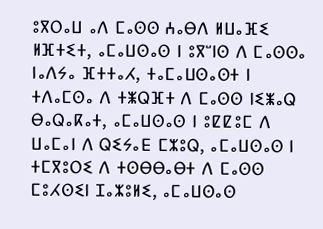ⵓⴳⵔⴰⵡ ⴰⴷ ⵎⴰⵙⵙ ⵄⴰⴱⴷ ⵍⵡⴰⴼⵉ ⵍⴼⵜⵉⵜ, ⴰⵎⴰⵡⵙⴰⵙ ⵏ ⵓⴳⵯⵏⵙ ⴷ ⵎⴰⵙⵙⴰ ⵏⴰⴷⵢⴰ ⴼⵜⵜⴰⵃ, ⵜⴰⵎⴰⵡⵙⴰⵙⵜ ⵏ ⵜⴷⴰⵎⵙⴰ ⴷ ⵜⵥⵕⴼⵜ ⴷ ⵎⴰⵙⵙ ⵏⵉⵥⴰⵕ ⴱⴰⵕⴰⴽⴰⵜ, ⴰⵎⴰⵡⵙⴰⵙ ⵏ ⵓⵇⵇⵓⵎ ⴷ ⵡⴰⵎⴰⵏ ⴷ ⵕⵉⵢⴰⴹ ⵎⵣⵓⵕ, ⴰⵎⴰⵡⵙⴰⵙ ⵏ ⵜⵎⴳⵓⵔⵉ ⴷ ⵜⵙⴱⴱⴰⴱⵜ ⴷ ⵎⴰⵙⵙ ⵎⵓⵃⵙⵉⵏ ⵊⴰⵣⵓⵍⵉ, ⴰⵎⴰⵡⵙⴰⵙ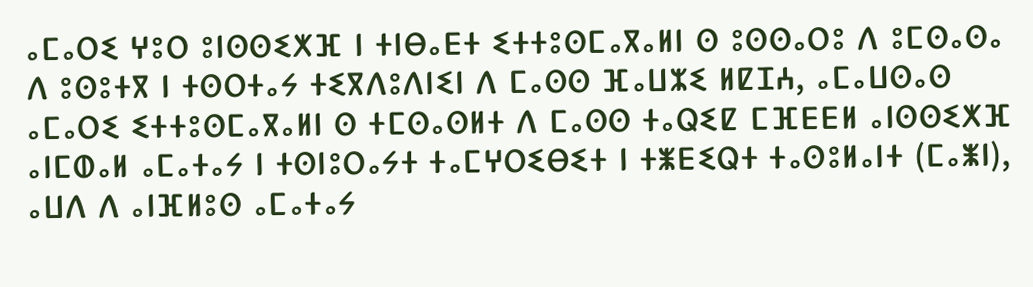ⴰⵎⴰⵔⵉ ⵖⵓⵔ ⵓⵏⵙⵙⵉⵅⴼ ⵏ ⵜⵏⴱⴰⴹⵜ ⵉⵜⵜⵓⵙⵎⴰⴳⴰⵍⵏ ⵙ ⵓⵙⵙⴰⵔⵓ ⴷ ⵓⵎⵙⴰⵙⴰ ⴷ ⵓⵙⵓⵜⴳ ⵏ ⵜⵙⵔⵜⴰⵢ ⵜⵉⴳⴷⵓⴷⵏⵉⵏ ⴷ ⵎⴰⵙⵙ ⴼⴰⵡⵣⵉ ⵍⵇⵊⵄ, ⴰⵎⴰⵡⵙⴰⵙ ⴰⵎⴰⵔⵉ ⵉⵜⵜⵓⵙⵎⴰⴳⴰⵍⵏ ⵙ ⵜⵎⵙⴰⵙⵍⵜ ⴷ ⵎⴰⵙⵙ ⵜⴰⵕⵉⵇ ⵎⴼⴹⴹⵍ ⴰⵏⵙⵙⵉⵅⴼ ⴰⵏⵎⵀⴰⵍ ⴰⵎⴰⵜⴰⵢ ⵏ ⵜⵙⵏⵓⵔⴰⵢⵜ ⵜⴰⵎⵖⵔⵉⴱⵉⵜ ⵏ ⵜⵥⴹⵉⵕⵜ ⵜⴰⵙⵓⵍⴰⵏⵜ (ⵎⴰⵥⵏ), ⴰⵡⴷ ⴷ ⴰⵏⴼⵍⵓⵙ ⴰⵎⴰⵜⴰⵢ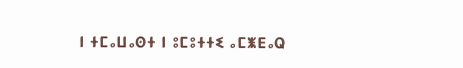ⵏ ⵜⵎⴰⵡⴰⵙⵜ ⵏ ⵓⵎⵓⵜⵜⵉ ⴰⵎⵥⴹⴰⵕ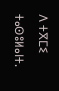ⴷ ⵜⴳⵎⵉ ⵜⴰⵙⵓⵍⴰⵏⵜ.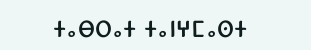ⵜⴰⴱⵔⴰⵜ ⵜⴰⵏⵖⵎⴰⵙⵜ